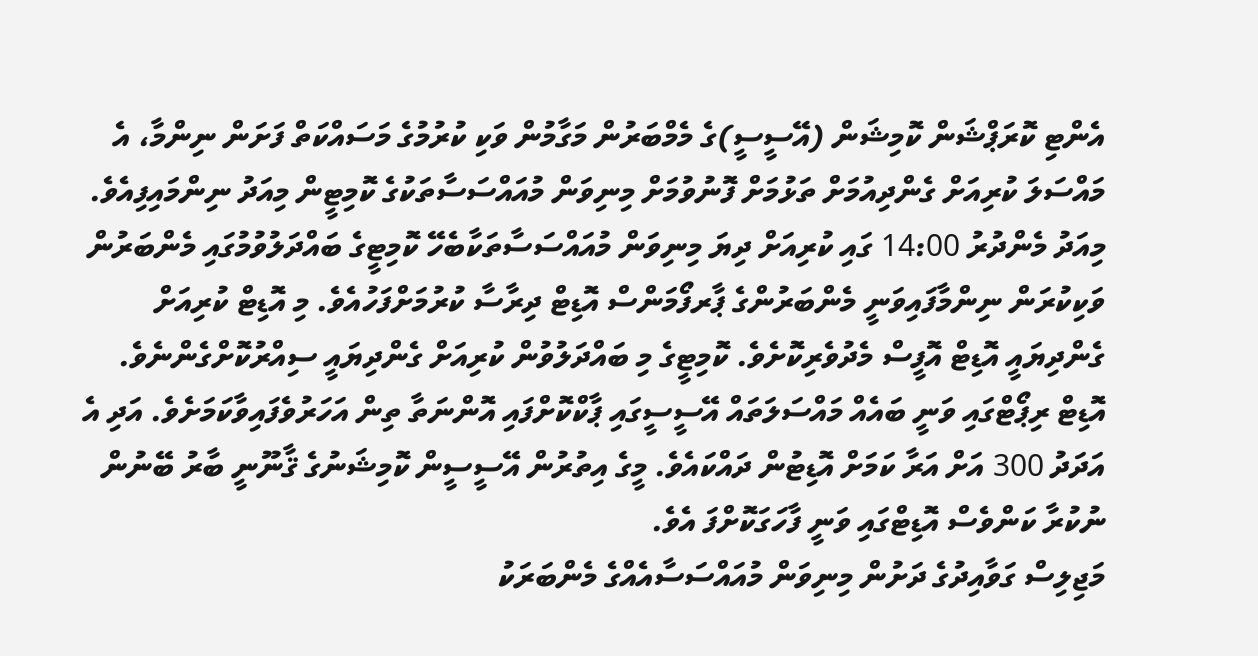އެންޓި ކޮރަޕްޝަން ކޮމިޝަން (އޭސީސީ)ގެ މެމްބަރުން މަގާމުން ވަކި ކުރުމުގެ މަސައްކަތް ފަށަން ނިންމާ، އެ މައްސަލަ ކުރިއަށް ގެންދިއުމަށް ތަޅުމަށް ފޮނުވުމަށް މިނިވަން މުއައްސަސާތަކުގެ ކޮމިޓީން މިއަދު ނިންމައިފިއެވެ.
މިއަދު މެންދުރު 14:00 ގައި ކުރިއަށް ދިޔަ މިނިވަން މުއައްސަސާތަކާބެހޭ ކޮމިޓީގެ ބައްދަލުވުމުގައި މެންބަރުން ވަކިކުރަން ނިންމާފައިވަނީ މެންބަރުންގެ ޕާރފޯމަންސް އޮޑިޓް ދިރާސާ ކުރުމަށްފަހުއެވެ. މި އޮޑިޓް ކުރިއަށް ގެންދިޔައީ އޮޑިޓް އޮފީސް މެދުވެރިކޮށެވެ. ކޮމިޓީގެ މި ބައްދަލުވުން ކުރިއަށް ގެންދިޔައީ ސިއްރުކޮށްގެންނެވެ.
އޮޑިޓް ރިޕޯޓްގައި ވަނީ ބައެއް މައްސަލަތައް އޭސީސީގައި ޕާކްކޮށްފައި އޮންނަތާ ތިން އަހަރުވެފައިވާކަމަށެވެ. އަދި އެ އަދަދު 300 އަށް އަރާ ކަމަށް އޮޑިޓުން ދައްކައެވެ. މީގެ އިތުރުން އޭސީސީން ކޮމިޝަނުގެ ޤާނޫނީ ބާރު ބޭނުން ނުކުރާ ކަންވެސް އޮޑިޓްގައި ވަނީ ފާހަގަކޮށްފަ އެވެ.
މަޖިލިސް ގަވާއިދުގެ ދަށުން މިނިވަން މުއައްސަސާއެއްގެ މެންބަރަކު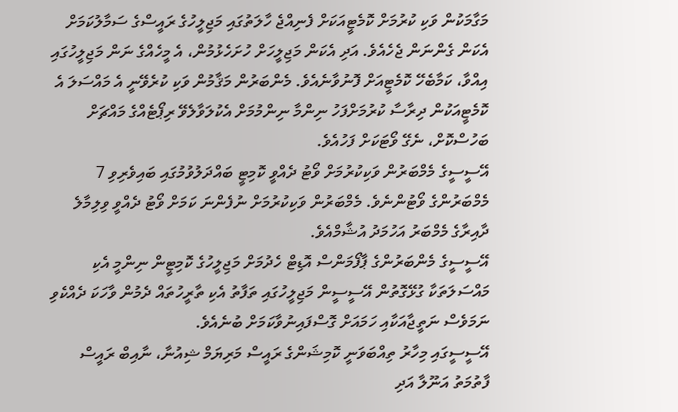މަގާމަކުން ވަކި ކުރުމަށް ކޮމެޓީއަކަށް ފެނިއްޖެ ހާލަތުގައި މަޖިލީހުގެ ރައީސްގެ ސަމާލުކަމަށް އެކަން ގެންނަން ޖެހެއެވެ. އަދި އެކަން މަޖިލީހަށް ހުށަހެޅުމުން، އެ މީހެއްގެ ނަން މަޖިލީހުގައި އިއްވާ، ކަމާބެހޭ ކޮމެޓީއަށް ފޮނުވާނެއެވެ. މެންބަރުން މަޤާމުން ވަކި ކުރެވޭނީ އެ މައްސަލަ އެ ކޮމެޓީއަކުން ދިރާސާ ކުރުމަށްފަހު ނިންމާ ނިންމުމަށް އެކުލަވާލެވޭ ރިޕޯޓެއްގެ މައްޗަށް ބަހުސްކޮށް، ނެގޭ ވޯޓަކަށް ފަހުއެވެ.
އޭސީސީގެ މެމްބަރުން ވަކިކުރުމަށް ވޯޓު ދެއްވީ ކޮމިޓީ ބައްދަލުވުމުގައި ބައިވެރިވި 7 މެމްބަރުންގެ ވޯޓުންނެވެ. މެމްބަރުން ވަކިކުރުމަށް ނުފެންނަ ކަމަށް ވޯޓު ދެއްވީ ވިލިމާލެ ދާއިރާގެ މެމްބަރު އަހުމަދު އުޝާމްއެވެ.
އޭސީސީގެ މެންބަރުންގެ ޕާފޯމަންސް އޮޑިޓް ހެދުމަށް މަޖިލީހުގެ ކޮމިޓީން ނިންމީ އެކި މައްސަލަތަކާ ގުޅޭގޮތުން އޭސީސީން މަޖިލީހުގައި ތަފާތު އެކި ތާރީހުތައް ދެމުން ވާހަކަ ދެއްކެވި ނަމަވެސް ނަތީޖާއަކާއި ހަމައަށް ގޮސްފައިނުވާކަމަށް ބުނެއެވެ.
އޭސީސީގައި މިހާރު ތިއްބަވަނީ ކޮމިޝަންގެ ރައީސް މަރިޔަމް ޝިއުނާ، ނާއިބް ރައީސް ފާތުމަތު އަނޫލާ އަދި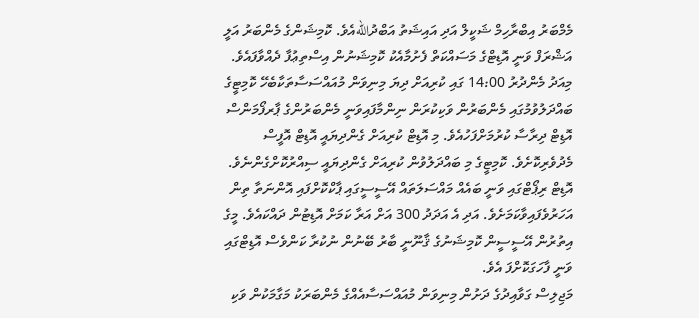މެމްބަރު އިބްރާހިމް ޝަކީލް އަދި އައިޝަތު އަބްދުاللهއެވެ. ކޮމިޝަންގެ މެންބަރު އަލީ އަޝްރަފް ވަނީ އޮޑިޓްގެ މަސައްކަތް ފެށުމާއެކު ކޮމިޝަނުން އިސްތިޢުފާ ދެއްވާފައެވެ.
މިއަދު މެންދުރު 14:00 ގައި ކުރިއަށް ދިޔަ މިނިވަން މުއައްސަސާތަކާބެހޭ ކޮމިޓީގެ ބައްދަލުވުމުގައި މެންބަރުން ވަކިކުރަން ނިންމާފައިވަނީ މެންބަރުންގެ ޕާރފޯމަންސް އޮޑިޓް ދިރާސާ ކުރުމަށްފަހުއެވެ. މި އޮޑިޓް ކުރިއަށް ގެންދިޔައީ އޮޑިޓް އޮފީސް މެދުވެރިކޮށެވެ. ކޮމިޓީގެ މި ބައްދަލުވުން ކުރިއަށް ގެންދިޔައީ ސިއްރުކޮށްގެންނެވެ.
އޮޑިޓް ރިޕޯޓްގައި ވަނީ ބައެއް މައްސަލަތައް އޭސީސީގައި ޕާކްކޮށްފައި އޮންނަތާ ތިން އަހަރުވެފައިވާކަމަށެވެ. އަދި އެ އަދަދު 300 އަށް އަރާ ކަމަށް އޮޑިޓުން ދައްކައެވެ. މީގެ އިތުރުން އޭސީސީން ކޮމިޝަނުގެ ޤާނޫނީ ބާރު ބޭނުން ނުކުރާ ކަންވެސް އޮޑިޓްގައި ވަނީ ފާހަގަކޮށްފަ އެވެ.
މަޖިލިސް ގަވާއިދުގެ ދަށުން މިނިވަން މުއައްސަސާއެއްގެ މެންބަރަކު މަގާމަކުން ވަކި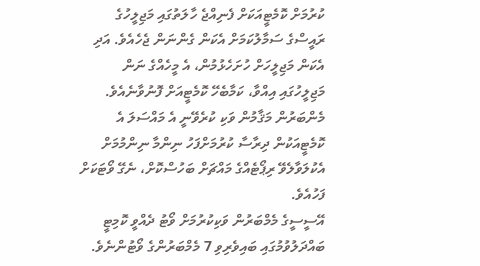ކުރުމަށް ކޮމެޓީއަކަށް ފެނިއްޖެ ހާލަތުގައި މަޖިލީހުގެ ރައީސްގެ ސަމާލުކަމަށް އެކަން ގެންނަން ޖެހެއެވެ. އަދި އެކަން މަޖިލީހަށް ހުށަހެޅުމުން، އެ މީހެއްގެ ނަން މަޖިލީހުގައި އިއްވާ، ކަމާބެހޭ ކޮމެޓީއަށް ފޮނުވާނެއެވެ. މެންބަރުން މަޤާމުން ވަކި ކުރެވޭނީ އެ މައްސަލަ އެ ކޮމެޓީއަކުން ދިރާސާ ކުރުމަށްފަހު ނިންމާ ނިންމުމަށް އެކުލަވާލެވޭ ރިޕޯޓެއްގެ މައްޗަށް ބަހުސްކޮށް، ނެގޭ ވޯޓަކަށް ފަހުއެވެ.
އޭސީސީގެ މެމްބަރުން ވަކިކުރުމަށް ވޯޓު ދެއްވީ ކޮމިޓީ ބައްދަލުވުމުގައި ބައިވެރިވި 7 މެމްބަރުންގެ ވޯޓުންނެވެ.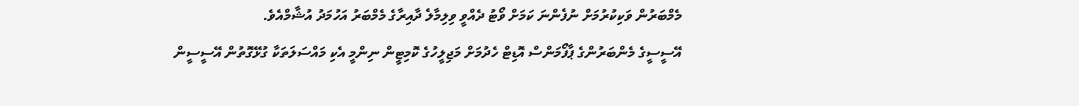މެމްބަރުން ވަކިކުރުމަށް ނުފެންނަ ކަމަށް ވޯޓު ދެއްވީ ވިލިމާލެ ދާއިރާގެ މެމްބަރު އަހުމަދު އުޝާމްއެވެ.
އޭސީސީގެ މެންބަރުންގެ ޕާފޯމަންސް އޮޑިޓް ހެދުމަށް މަޖިލީހުގެ ކޮމިޓީން ނިންމީ އެކި މައްސަލަތަކާ ގުޅޭގޮތުން އޭސީސީން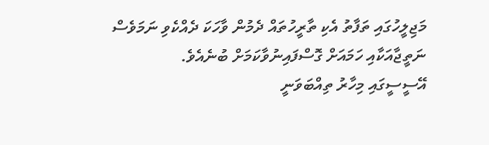މަޖިލީހުގައި ތަފާތު އެކި ތާރީހުތައް ދެމުން ވާހަކަ ދެއްކެވި ނަމަވެސް ނަތީޖާއަކާއި ހަމައަށް ގޮސްފައިނުވާކަމަށް ބުނެއެވެ.
އޭސީސީގައި މިހާރު ތިއްބަވަނީ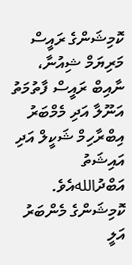ކޮމިޝަންގެ ރައީސް މަރިޔަމް ޝިއުނާ، ނާއިބް ރައީސް ފާތުމަތު އަނޫލާ އަދި މެމްބަރު އިބްރާހިމް ޝަކީލް އަދި އައިޝަތު އަބްދުاللهއެވެ. ކޮމިޝަންގެ މެންބަރު އަލީ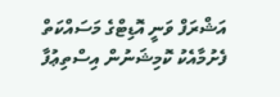އަޝްރަފް ވަނީ އޮޑިޓްގެ މަސައްކަތް ފެށުމާއެކު ކޮމިޝަނުން އިސްތިޢުފާ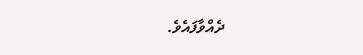ދެއްވާފައެވެ.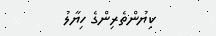ކިޔުންތެރިންގެ ހިޔާލު